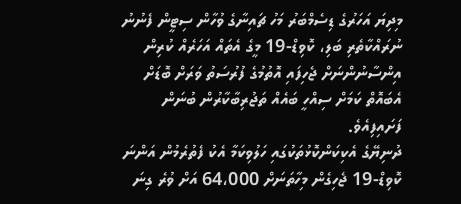މިދިޔަ އަހަރުގެ ޑިސެމްބަރު މަހު ޗައިނާގެ ވުހާން ސިޓީން ފެނުނު ނުރައްކާތެރި ބަލި، ކޮވިޑް-19 މީގެ އެތައް އަހަރެއް ކުރިން އިންސާނުންނަށް ޖެހިފައި އޮތުމުގެ ފުރުސަތު ވަރަށް ބޮޑަށް އެބައޮތް ކަމަށް ސިއްހީ ބައެއް ތަޖުރިބާކާރުން ބުނަން ފަށައިފިއެވެ.
ދުނިޔޭގެ އެކިކަންކޮޅުތަކުގައި ހަލުވިކަމާ އެކު ފެތުރެމުން އަންނަ ކޮވިޑް-19 ޖެހިގެން މިހާތަނަށް 64،000 އަށް ވުރެ ގިނަ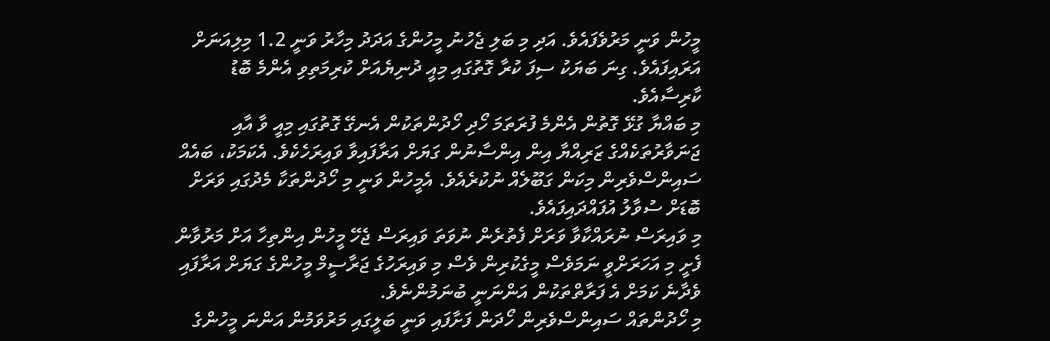މީހުން ވަނީ މަރުވެފައެވެ. އަދި މި ބަލި ޖެހުނު މީހުންގެ އަދަދު މިހާރު ވަނީ 1.2 މިލިއަނަށް އަރައިފައެވެ. ގިނަ ބަޔަކު ސިފަ ކުރާ ގޮތުގައި މިއީ ދުނިޔެއަށް ކުރިމަތިވި އެންމެ ބޮޑު ކާރިސާއެވެ.
މި ބައްޔާ ގުޅޭ ގޮތުން އެންމެ ފުރަތަމަ ހޯދި ހޯދުންތަކުން އެނގޭ ގޮތުގައި މިއީ ވާ އާއި ޖަނަވާރުތަކެއްގެ ޒަރިއްޔާ އިން އިންސާނުން ގަޔަށް އަރާފައިވާ ވައިރަހެކެވެ. އެކަމަކު، ބައެއް ސައިންސްވެރިން މިކަން ގަބޫލެއް ނުކުރެއެވެ. އެމީހުން ވަނީ މި ހޯދުންތަކާ މެދުގައި ވަރަށް ބޮޑަށް ސުވާލު އުފައްދައިފައެވެ.
މި ވައިރަސް ނުރައްކާވާ ވަރަށް ފެތުރެން ނުވަތަ ވައިރަސް ޖެހޭ މީހުން އިންތިހާ އަށް މަރުވާން ފެށީ މި އަހަރަށްވީ ނަމަވެސް މީގެކުރިން ވެސް މި ވައިރަހުގެ ޖަރާސީމް މީހުންގެ ގަޔަށް އަރާފައި ވެދާނެ ކަމަށް އެ ފަރާތްތަކުން އަންނަނީ ބުނަމުންނެވެ.
މި ހޯދުންތައް ސައިންސްވެރިން ހޯދަން ފަށާފައި ވަނީ ބަލީގައި މަރުވަމުން އަންނަ މީހުންގެ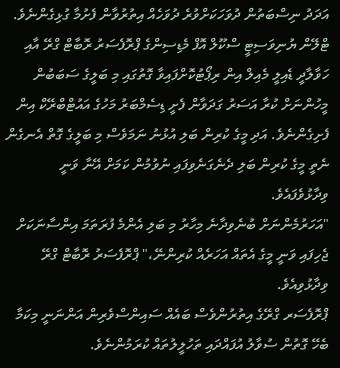އަދަދު ނިސްބަތުން ދުވަހަކަށްވުރެ ދުވަހެއް އިތުރުވާން ފެށުމާ ގުޅިގެންނެވެ.
ޓްލޭން ޔުނިވަސިޓީ ސްކޫލް އޮފް މެޑިސިންގެ ޕްރޮފެސަރު ރޮބާޓް ގްރޭ އާއި ހަވާލާދީ ޑެއިލީ މެއިލް އިން ރިޕޯޓުކޮށްފައިވާ ގޮތުގައި މި ބަލީގެ ސަބަބުން މީހުންނަށް ކުރާ އަސަރު ގަދަވާން ފެށީ ޑިސެމްބަރު މަހުގެ އައުޓްބްރޭކް އިން ފެށިގެންނެވެ. އަދި މީގެ ކުރިން ބަލި އުޅުނު ނަމަވެސް މި ބަލީގެ ގޮތް އެނގެން ނެތީ މީގެ ކުރިން ބަލި ދެނެގަނެވިފައި ނުވުމުން ކަމަށް އޭނާ ވަނީ ވިދާޅުވެފައެވެ.
"އަހަރުމެންނަށް ބުނެވިދާނެ މިހާރު މި ބަލި އެންމެ ފުރަތަމަ އިންސާނަކަށް ޖެހިފައި ވަނީ މީގެ އެތައް އަހަރެއް ކުރިންނޭ،" ޕްރޮފެސަރު ރޮބާޓް ގްރޭ ވިދާޅުވިއެވެ.
ޕްރޮފެސަރ ގްރޭގެ އިތުރުންވެސް ބައެއް ސައިންސްވެރިން އަންނަނީ މިކަމާ ބެހޭ ގޮތުން ސުވާލު އުފައްދައި ތަހުލީލުތައް ކުރަމުންނެވެ.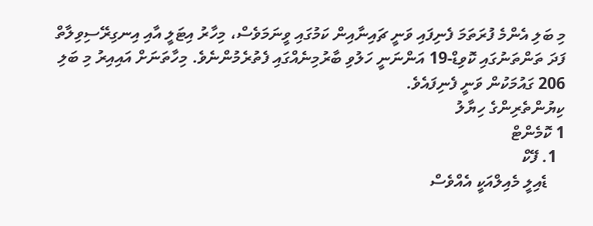މި ބަލި އެންމެ ފުރަތަމަ ފެނިފައި ވަނީ ޗައިނާއިން ކަމުގައި ވީނަމަވެސް، މިހާރު އިޓަލީ އާއި އިނގިރޭސިވިލާތް ފަދަ ތަންތަނުގައި ކޮވިޑް-19 އަންނަނީ ހަލުވި ބާރުމިނެއްގައި ފެތުރެމުންނެވެ. މިހާތަނަށް އައިއިރު މި ބަލި 206 ގައުމަކުން ވަނީ ފެނިފައެވެ.
ކިޔުންތެރިންގެ ހިޔާލު
1 ކޮމެންޓް
  1. ފޭކް
    ޑެއިލީ މެއިލްއަކީ އެއްވެސް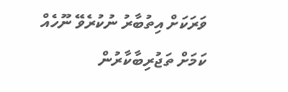ވަރަކަށް އިތުބާރު ނުކުރެވޭ ނޫހެއް ކަމަށް ތަޖުރިބާކާރުން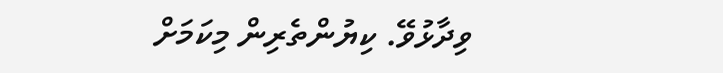ވިދާޅުވޭ. ކިޔުންތެރިން މިކަމަށް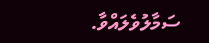ސަމާލުވެލައްވާ.